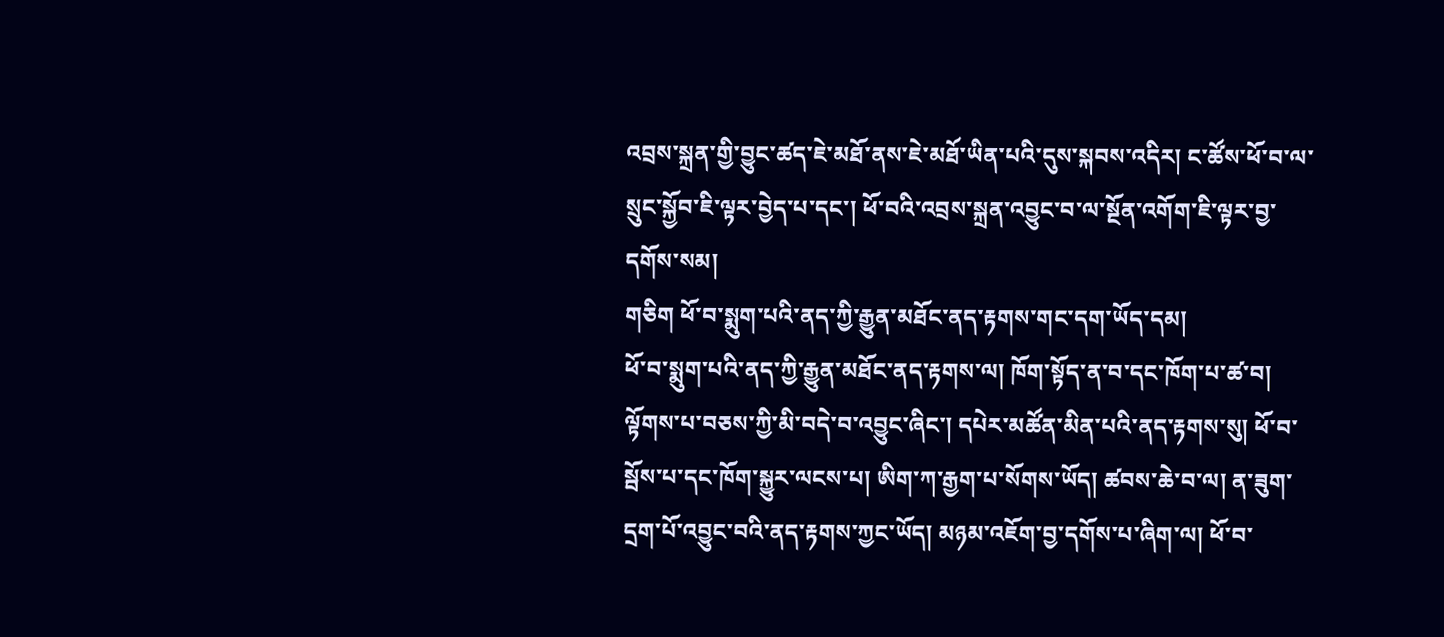འབྲས་སྐྲན་གྱི་བྱུང་ཚད་ཇེ་མཐོ་ནས་ཇེ་མཐོ་ཡིན་པའི་དུས་སྐབས་འདིར། ང་ཚོས་ཕོ་བ་ལ་སྲུང་སྐྱོབ་ཇི་ལྟར་བྱེད་པ་དང་། ཕོ་བའི་འབྲས་སྐྲན་འབྱུང་བ་ལ་སྔོན་འགོག་ཇི་ལྟར་བྱ་དགོས་སམ།
གཅིག ཕོ་བ་སྨུག་པའི་ནད་ཀྱི་རྒྱུན་མཐོང་ནད་རྟགས་གང་དག་ཡོད་དམ།
ཕོ་བ་སྨུག་པའི་ནད་ཀྱི་རྒྱུན་མཐོང་ནད་རྟགས་ལ། ཁོག་སྟོད་ན་བ་དང་ཁོག་པ་ཚ་བ། ལྟོགས་པ་བཅས་ཀྱི་མི་བདེ་བ་འབྱུང་ཞིང་། དཔེར་མཚོན་མིན་པའི་ནད་རྟགས་སུ། ཕོ་བ་སྦོས་པ་དང་ཁོག་སྐྱུར་ལངས་པ། ཨིག་ཀ་རྒྱག་པ་སོགས་ཡོད། ཚབས་ཆེ་བ་ལ། ན་ཟུག་དྲག་པོ་འབྱུང་བའི་ནད་རྟགས་ཀྱང་ཡོད། མཉམ་འཇོག་བྱ་དགོས་པ་ཞིག་ལ། ཕོ་བ་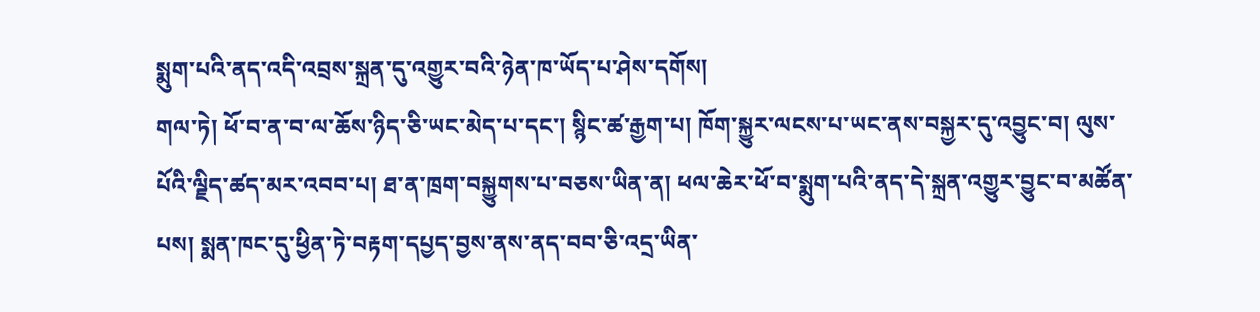སྨུག་པའི་ནད་འདི་འབྲས་སྐྲན་དུ་འགྱུར་བའི་ཉེན་ཁ་ཡོད་པ་ཤེས་དགོས།
གལ་ཏེ། ཕོ་བ་ན་བ་ལ་ཆོས་ཉིད་ཅི་ཡང་མེད་པ་དང་། སྙིང་ཚ་རྒྱག་པ། ཁོག་སྐྱུར་ལངས་པ་ཡང་ནས་བསྐྱར་དུ་འབྱུང་བ། ལུས་པོའི་ལྗིད་ཚད་མར་འབབ་པ། ཐ་ན་ཁྲག་བསྐྱུགས་པ་བཅས་ཡིན་ན། ཕལ་ཆེར་ཕོ་བ་སྨུག་པའི་ནད་དེ་སྐྲན་འགྱུར་བྱུང་བ་མཚོན་པས། སྨན་ཁང་དུ་ཕྱིན་ཏེ་བརྟག་དཔྱད་བྱས་ནས་ནད་བབ་ཅི་འདྲ་ཡིན་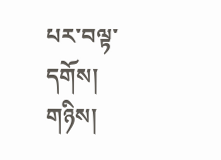པར་བལྟ་དགོས།
གཉིས།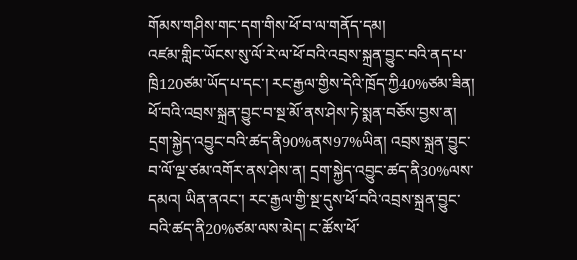གོམས་གཤིས་གང་དག་གིས་ཕོ་བ་ལ་གནོད་དམ།
འཛམ་གླིང་ཡོངས་སུ་ལོ་རེ་ལ་ཕོ་བའི་འབྲས་སྐྲན་བྱུང་བའི་ནད་པ་ཁྲི120ཙམ་ཡོད་པ་དང་། རང་རྒྱལ་གྱིས་དེའི་ཁྲོད་ཀྱི40%ཙམ་ཟིན། ཕོ་བའི་འབྲས་སྐྲན་བྱུང་བ་སྔ་མོ་ནས་ཤེས་ཏེ་སྨན་བཅོས་བྱས་ན། དྲག་སྐྱེད་འབྱུང་བའི་ཚད་ནི90%ནས97%ཡིན། འབྲས་སྐྲན་བྱུང་བ་ལོ་ལྔ་ཙམ་འགོར་ནས་ཤེས་ན། དྲག་སྐྱེད་འབྱུང་ཚད་ནི30%ལས་དམའ། ཡིན་ནའང་། རང་རྒྱལ་གྱི་སྔ་དུས་ཕོ་བའི་འབྲས་སྐྲན་བྱུང་བའི་ཚད་ནི20%ཙམ་ལས་མེད། ང་ཚོས་ཕོ་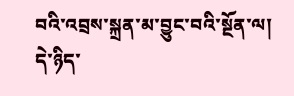བའི་འབྲས་སྐྲན་མ་བྱུང་བའི་སྔོན་ལ། དེ་ཉིད་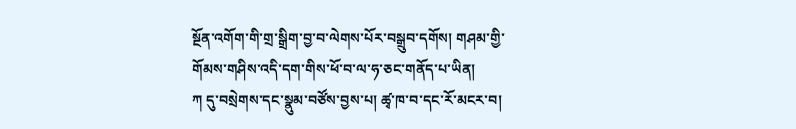སྔོན་འགོག་གི་གྲ་སྒྲིག་བྱ་བ་ལེགས་པོར་བསྒྲུབ་དགོས། གཤམ་གྱི་གོམས་གཤིས་འདི་དག་གིས་ཕོ་བ་ལ་ཧ་ཅང་གནོད་པ་ཡིན།
ཀ དུ་བསྲེགས་དང་སྣུམ་བཙོས་བྱས་པ། ཚྭ་ཁ་བ་དང་རོ་མངར་བ།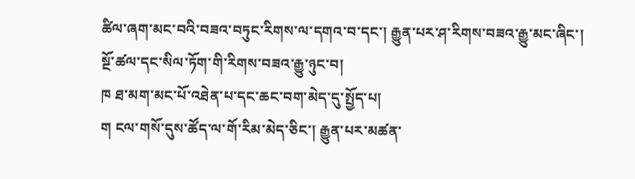ཚིལ་ཞག་མང་བའི་བཟའ་བཏུང་རིགས་ལ་དགའ་བ་དང་། རྒྱུན་པར་ཤ་རིགས་བཟའ་རྒྱུ་མང་ཞིང་། སྔོ་ཚལ་དང་སིལ་ཏོག་གི་རིགས་བཟའ་རྒྱུ་ཉུང་བ།
ཁ ཐ་མག་མང་པོ་འཐེན་པ་དང་ཆང་བག་མེད་དུ་སྤྱོད་པ།
ག ངལ་གསོ་དུས་ཚོད་ལ་གོ་རིམ་མེད་ཅིང་། རྒྱུན་པར་མཚན་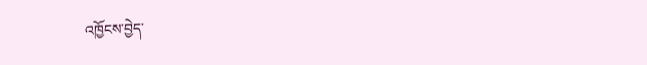འཁྱོངས་བྱེད་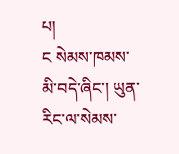པ།
ང སེམས་ཁམས་མི་བདེ་ཞིང་། ཡུན་རིང་ལ་སེམས་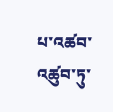པ་འཚབ་འཚུབ་ཏུ་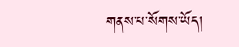གནས་པ་སོགས་ཡོད།